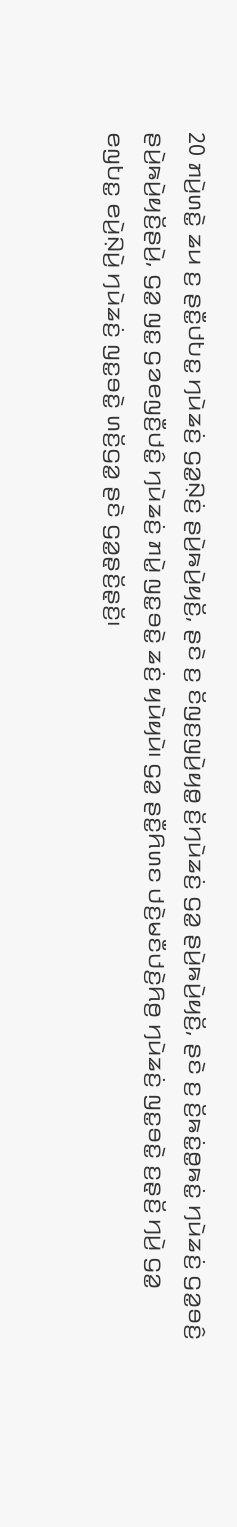20 ꤊꤣꤧ꤬ꤛꤢꤧ꤭ ꤘꤣ ꤢ꤬ ꤔꤢꤪ꤭ꤓꤝꤢ꤭ ꤚꤣꤧꤘꤢꤦ꤬ ꤞꤤ꤭ꤡ꤫ꤢꤦ꤬ ꤔꤣꤧ꤬ꤒꤣꤧ꤬ꤟꤢꤩ꤬, ꤔꤢꤧ ꤢ꤬ ꤢꤩꤜꤢ꤬ꤜꤣꤧ꤬ꤟꤥ꤭ ꤢꤩ꤬ꤚꤣꤧꤘꤢꤦ꤬ ꤞꤤ꤭ ꤔꤣꤧ꤬ꤒꤣꤧ꤬ꤟꤢꤩ꤬, ꤔꤢꤧ ꤢ꤬ ꤢꤩ꤬ꤒꤢꤦ꤭ꤥ꤭ꤒꤢꤦ꤭ ꤚꤣꤧꤘꤢꤦ꤬ ꤞꤤ꤭ꤋꤢꤨ꤬ ꤔꤣꤧ꤬ꤒꤣꤧ꤬ꤟꤢꤩ꤬ꤔꤣꤧ꤬, ꤞꤤ꤭ ꤜꤢ꤭ ꤞꤤꤕꤜꤢꤪ꤬ꤓꤢꤨ꤭ ꤚꤣꤧꤘꤢꤦ꤬ ꤊꤣꤧ꤭ ꤜꤢ꤭ꤋꤢꤧ꤭ ꤘꤢꤦ꤬ ꤟꤣꤧꤟꤣꤧ꤯ ꤞꤤ꤭ ꤔꤢꤪ꤭ꤖꤛꤢ ꤓꤢꤧ꤬ꤗꤢꤪꤓꤢꤧ꤬ꤖꤥ꤬ ꤚꤣꤧꤘꤢꤦ꤬ ꤜꤢ꤭ꤋꤢꤧ꤭ ꤢ꤬ꤔ꤫ꤢꤩ꤬ ꤚꤣꤧ꤬ ꤞꤤ꤭ ꤕꤜꤝꤢ꤭ ꤕꤣꤧ꤬ꤡ꤫ꤣꤧ꤬ ꤚꤣꤧꤘꤢꤦ꤬ ꤜꤢ꤭ꤋꤢꤧ꤭ ꤛꤢꤩ꤬ꤞꤤ꤭ ꤔꤢꤧ ꤞꤤ꤭ꤔ꤫ꤢꤩ꤬ꤔ꤫ꤢꤩ꤬꤯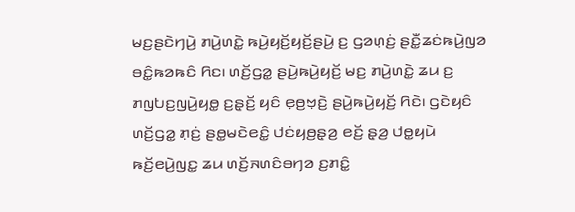ꤗꤢ꤬ꤔꤢꤧꤚꤣꤧ꤬ ꤊꤣꤧ꤬ꤛꤢꤧ꤭ ꤒꤣꤧ꤬ꤟꤢꤩ꤬ꤟꤢꤩ꤬ꤔꤣꤧ꤬ ꤢ꤬ ꤞꤤꤛ꤫ꤢꤦ꤬ ꤔꤢꤪ꤭ꤘꤢꤦꤒꤣꤧ꤬ꤜꤤ ꤋꤢꤨ꤭ꤒꤤꤒꤢꤨ ꤖꤢ꤯ ꤛꤢꤩ꤬ꤞꤤ꤭ ꤔꤣꤧ꤬ꤒꤣꤧ꤬ꤟꤢꤩ꤬ ꤗꤢ꤬ ꤊꤣꤧ꤬ꤛꤢꤧ꤭ ꤘꤣ ꤢ꤬ ꤊꤜꤝꤢ꤬ꤜꤣꤧ꤬ꤟꤥ꤭ ꤢ꤬ꤔ꤫ꤢꤩ꤬ ꤟꤢꤨ ꤕ꤫ꤥ꤬ꤠ꤫ꤢꤧ꤬ ꤔꤣꤧ꤬ꤒꤣꤧ꤬ꤟꤢꤩ꤬ ꤖꤢꤧ꤯ ꤞꤢꤧꤟꤢꤨ ꤛꤢꤩ꤬ꤞꤤ꤭ ꤊ꤫ꤢꤦ꤬ ꤔꤥ꤭ꤗꤢꤧꤕꤢꤨ꤭ ꤓꤢꤦꤟꤥ꤬ꤔ꤫ꤤ꤬ ꤕꤢꤩ꤬ ꤔ꤫ꤤ꤬ ꤓꤥ꤭ꤟꤣꤧ ꤒꤢꤩ꤬ꤕꤣꤧ꤬ꤜꤢ꤭ ꤘꤣ ꤛꤢꤩ꤬ꤏꤛꤢꤨꤋꤚꤤ ꤢ꤬ꤊꤢꤨ꤭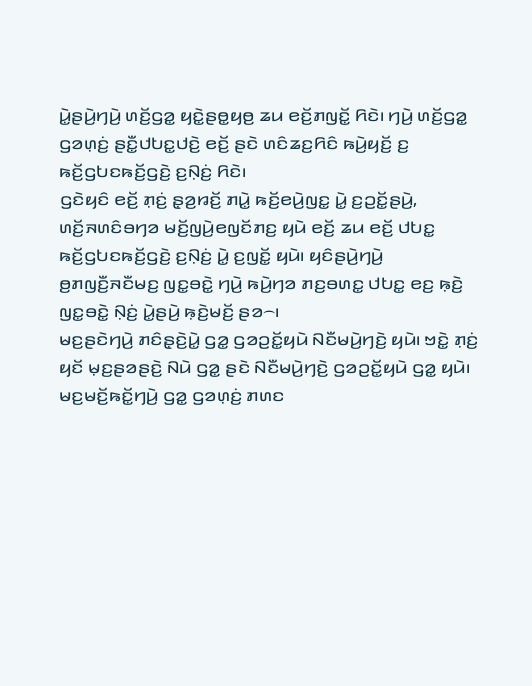ꤣꤧ꤭ꤔꤣꤧ꤬ꤚꤣꤧ꤬ ꤛꤢꤩ꤬ꤞꤤ꤭ ꤟꤢꤧ꤭ꤔꤥ꤭ꤟꤥ꤬ ꤘꤣ ꤕꤢꤩ꤬ꤊꤜꤢꤩ꤭ ꤖꤢꤧ꤯ ꤚꤣꤧ꤬ ꤛꤢꤩ꤬ꤞꤤ꤭ ꤞꤤꤛ꤫ꤢꤦ꤬ ꤔꤢꤪ꤭ꤓꤝꤢ꤭ꤓꤢꤧ꤬ ꤕꤢꤩ꤬ ꤔꤢꤧ ꤛꤢꤨꤘꤢ꤬ꤖꤢꤨ ꤒꤣꤧ꤬ꤟꤢꤩ꤬ ꤢ꤬ ꤒꤢꤩ꤬ꤞꤝꤢꤒꤢꤩ꤬ꤞꤢꤧ꤬ ꤢ꤬ꤡ꤫ꤢꤦ꤬ ꤖꤢꤧ꤯
ꤞꤢꤧꤟꤢꤨ ꤕꤢꤩ꤬ ꤊ꤫ꤢꤦ꤬ ꤔ꤫ꤤ꤬ꤙꤢꤩ꤬ ꤊꤣꤧ꤭ ꤒꤢꤩ꤬ꤕꤣꤧ꤬ꤜꤢ꤭ ꤣꤧ꤭ ꤢ꤬ꤑꤢꤩ꤭ꤔꤣꤧ꤬, ꤛꤢꤩ꤬ꤏꤛꤢꤨꤋꤚꤤ ꤗꤢꤩ꤬ꤜꤣꤧ꤬ꤕꤜꤢꤩꤊꤢ꤬ ꤟꤣꤧ ꤕꤢꤩ꤬ ꤘꤣ ꤕꤢꤩ꤬ ꤓꤝꤢ꤭ ꤒꤢꤩ꤬ꤞꤝꤢꤒꤢꤩ꤬ꤞꤢꤧ꤬ ꤢ꤬ꤡ꤫ꤢꤦ꤬ ꤣꤧ꤭ ꤢ꤬ꤜꤢꤩ꤭ ꤟꤣꤧ꤯ ꤟꤢꤨꤔꤣꤧ꤬ꤚꤣꤧ꤬ ꤥ꤬ꤊꤜꤢꤪ꤬ꤏꤢꤪꤗꤢ꤬ ꤜꤢ꤭ꤋꤢꤧ꤭ ꤚꤣꤧ꤬ ꤒꤣꤧ꤬ꤚꤤ ꤊꤢ꤬ꤋꤛꤢ꤭ ꤓꤝꤢ꤭ ꤕꤢ꤬ ꤒ꤫ꤢꤧ꤬ ꤜꤢ꤭ꤋꤢꤧ꤭ ꤡ꤫ꤢꤦ꤬ ꤣꤧ꤭ꤔꤣꤧ꤬ ꤒ꤫ꤢꤧ꤬ꤗꤢꤩ꤬ ꤔꤤ꤮꤯
ꤗꤢ꤬ꤔꤢꤧꤚꤣꤧ꤬ ꤊꤢꤨꤔ꤫ꤢꤧ꤬ꤣꤧ꤭ ꤞꤤ꤭ ꤞꤤꤑꤢꤩ꤭ꤟꤣꤧ ꤡꤢꤪꤗꤣꤧ꤬ꤚꤢꤧ꤬ ꤟꤣꤧ꤯ ꤠꤢꤧ꤭ ꤊ꤫ꤢꤦ꤬ ꤟꤢꤩ ꤗ꤫ꤢ꤬ꤔꤤꤔꤢꤧ꤬ ꤡꤣꤧ ꤞꤤ꤭ ꤔꤢꤧ ꤡꤢꤪꤗꤣꤧ꤬ꤚꤢꤧ꤬ ꤞꤤꤑꤢꤩ꤭ꤟꤣꤧ ꤞꤤ꤭ ꤟꤣꤧ꤯ ꤗꤢ꤬ꤗꤢꤩ꤬ꤒꤢꤩ꤭ꤚꤣꤧ꤬ ꤞꤤ꤭ ꤞꤤꤛ꤫ꤢꤦ꤬ ꤊꤛꤢ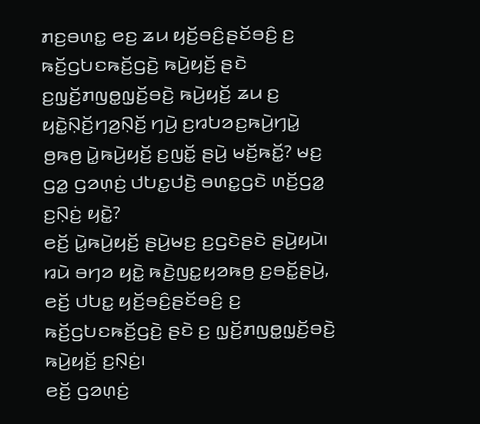ꤊꤢ꤬ꤋꤛꤢ꤭ ꤕꤢ꤬ ꤘꤣ ꤟꤢꤩ꤬ꤋꤢꤨ꤬ꤔꤢꤩꤋꤢꤨ꤬ ꤢ꤬ ꤒꤢꤩ꤬ꤞꤝꤢꤒꤢꤩ꤬ꤞꤢꤧ꤬ ꤒꤣꤧ꤬ꤟꤢꤩ꤬ ꤔꤢꤧ ꤢ꤬ꤜ꤫ꤢꤩ꤬ꤊꤜꤥ꤭ꤜ꤫ꤢꤩ꤬ꤋꤢꤧ꤬ ꤒꤣꤧ꤬ꤟꤢꤩ꤬ ꤘꤣ ꤢ꤬ ꤟꤢꤧ꤭ꤡ꤫ꤢꤩ꤬ꤚꤤ꤬ꤡ꤫ꤢꤩ꤬ ꤚꤣꤧ꤬ ꤢ꤬ꤙꤝꤤꤢ꤬ꤒꤣꤧ꤬ꤚꤣꤧ꤭ ꤥ꤬ꤒꤥ꤬ ꤣꤧ꤭ꤒꤣꤧ꤬ꤟꤢꤩ꤬ ꤢ꤬ꤜꤢꤩ꤭ ꤔꤣꤧ꤬ ꤗꤢꤩ꤬ꤒꤢꤩ꤭? ꤗꤢ꤬ ꤞꤤ꤭ ꤞꤤꤛ꤫ꤢꤦ꤬ ꤓꤝꤢ꤭ꤓꤢꤧ꤬ ꤋꤛꤢ꤭ꤞꤢꤧ ꤛꤢꤩ꤬ꤞꤤ꤭ ꤢ꤬ꤡ꤫ꤢꤦ꤬ ꤟꤢꤧ꤭?
ꤕꤢꤩ꤬ ꤣꤧ꤭ꤒꤣꤧ꤬ꤟꤢꤩ꤬ ꤔꤣꤧ꤬ꤗꤢ꤬ ꤢ꤬ꤞꤢꤧꤔꤢꤧ ꤔꤣꤧ꤬ꤟꤣꤧ꤯ ꤙꤣꤧ ꤋꤚꤤ ꤟꤢꤧ꤭ ꤒꤢꤧ꤬ꤜꤢ꤭ꤟꤤꤒꤥ꤬ ꤢ꤬ꤋꤢꤩ꤭ꤔꤣꤧ꤬, ꤕꤢꤩ꤬ ꤓꤝꤢ꤭ ꤟꤢꤩ꤬ꤋꤢꤨ꤬ꤔꤢꤩꤋꤢꤨ꤬ ꤢ꤬ ꤒꤢꤩ꤬ꤞꤝꤢꤒꤢꤩ꤬ꤞꤢꤧ꤬ ꤔꤢꤧ ꤢ꤬ ꤜ꤫ꤢꤩ꤬ꤊꤜꤥ꤭ꤜ꤫ꤢꤩ꤬ꤋꤢꤧ꤬ ꤒꤣꤧ꤬ꤟꤢꤩ꤬ ꤢ꤬ꤡ꤫ꤢꤦ꤬꤯
ꤕꤢꤩ꤬ ꤞꤤꤛ꤫ꤢꤦ꤬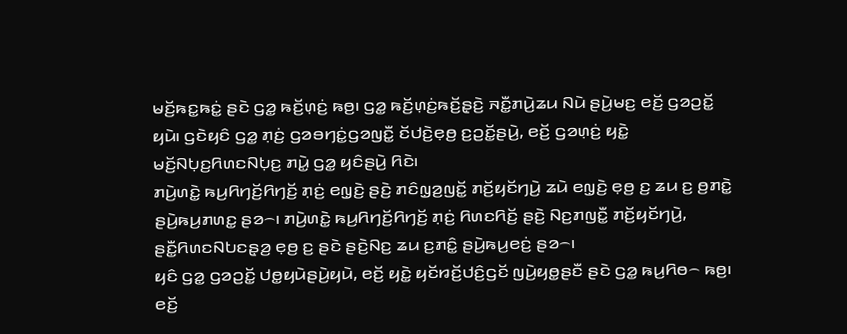ꤗꤢꤩ꤬ꤒꤢ꤭ꤒꤢꤦ꤭ ꤔꤢꤧ ꤞꤤ꤭ ꤒꤢꤩ꤬ꤛ꤫ꤢꤦ꤬ ꤒꤥ꤬꤯ ꤞꤤ꤭ ꤒꤢꤩ꤬ꤛ꤫ꤢꤦ꤬ꤒꤢꤩ꤬ꤔ꤫ꤢꤧ꤬ ꤏꤢꤪ꤭ꤊꤣꤧ꤬ꤘꤣ ꤡꤣꤧ ꤔꤣꤧ꤬ꤗꤢ꤬ ꤕꤢꤩ꤬ ꤞꤤꤑꤢꤩ꤭ ꤟꤣꤧ꤯ ꤞꤢꤧꤟꤢꤨ ꤞꤤ꤭ ꤊ꤫ꤢꤦ꤬ ꤞꤤꤋꤚꤢꤦ꤭ꤞꤤꤜꤢꤪ꤭ ꤢꤩꤓꤢꤧ꤬ꤕ꤫ꤥ꤬ ꤢ꤬ꤑꤢꤩ꤭ꤔꤣꤧ꤬, ꤕꤢꤩ꤬ ꤞꤤꤛ꤫ꤢꤦ꤬ ꤟꤢꤧ꤭ ꤗꤢꤩ꤬ꤡꤝ꤫ꤢ꤬ꤖꤛꤢꤡꤝ꤫ꤢ꤬ ꤊꤣꤧ꤭ ꤞꤤ꤭ ꤟꤢꤨꤔꤣꤧ꤬ ꤖꤢꤧ꤯
ꤊꤣꤧ꤬ꤛꤢꤧ꤭ ꤒꤣ꤬ꤖꤚꤢꤩ꤬ꤖꤚꤢꤩ꤬ ꤊ꤫ꤢꤦ꤬ ꤕꤜ꤫ꤢꤧ꤬ ꤔꤢꤧ꤬ ꤊꤢꤨꤜ꤫ꤤ꤬ꤜꤢꤩ꤭ ꤊꤢꤩ꤬ꤟꤢꤩꤚꤣꤧ꤬ ꤘꤣꤧ ꤕꤜ꤫ꤢꤧ꤬ ꤕ꤫ꤥ꤬ ꤢ꤬ ꤘꤣ ꤢ꤬ ꤥ꤬ꤊꤢꤧ꤭ ꤔꤣꤧ꤬ꤒꤣ꤬ꤊꤛꤢ꤭ ꤔꤤ꤮꤯ ꤊꤣꤧ꤬ꤛꤢꤧ꤭ ꤒꤣ꤬ꤖꤚꤢꤩ꤬ꤖꤚꤢꤩ꤬ ꤊ꤫ꤢꤦ꤬ ꤖꤛꤢꤖꤢꤩ꤬ ꤔꤢꤧ꤬ ꤡꤢ꤬ꤊꤜꤢꤪ꤭ ꤊꤢꤩ꤬ꤟꤢꤩꤚꤣꤧ꤬, ꤔꤢꤪ꤭ꤖꤛꤢꤡꤝꤢꤔ꤫ꤤ꤬ ꤕ꤫ꤥ꤬ ꤢ꤬ ꤔꤢꤧ ꤔꤢꤧ꤬ꤡꤢ꤬ ꤘꤣ ꤢ꤬ꤊꤢꤨ꤭ ꤔꤣꤧ꤬ꤒꤣ꤬ꤕꤢꤦ꤬ ꤔꤤ꤮꤯
ꤟꤢꤨ ꤞꤤ꤭ ꤞꤤꤑꤢꤩ꤭ ꤓꤥ꤭ꤟꤣꤧꤔꤣꤧ꤬ꤟꤣꤧ, ꤕꤢꤩ꤬ ꤟꤢꤧ꤭ ꤟꤢꤩꤙꤢꤩ꤬ꤓꤢꤨ꤬ꤞꤢꤩ ꤜꤣꤧ꤬ꤟꤥ꤭ꤔꤢꤪ ꤔꤢꤧ ꤞꤤ꤭ ꤒꤣ꤬ꤖꤥ꤮ ꤒꤥ꤬꤯ ꤕꤢꤩ꤬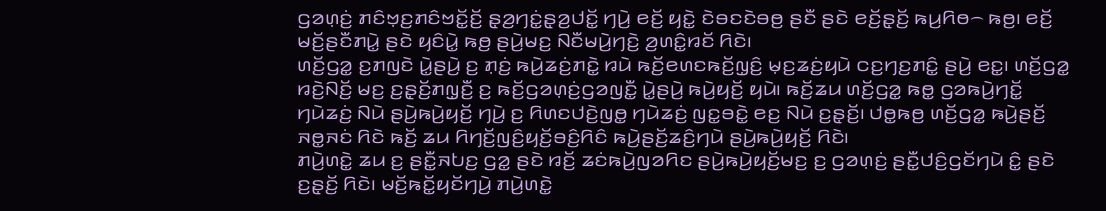ꤞꤤꤛ꤫ꤢꤦ꤬ ꤊꤢꤨꤠ꤫ꤢ꤬ꤊꤢꤨꤠꤢꤩ꤭ꤢꤩ꤬ ꤔ꤫ꤤ꤬ꤚꤢꤦ꤭ꤔ꤫ꤤ꤬ꤓꤢꤩ꤭ ꤚꤣꤧ꤬ ꤕꤢꤩ꤬ ꤟꤢꤧ꤭ ꤢꤧꤋꤢꤢꤧꤋꤥ꤬ ꤔꤢꤪ ꤔꤢꤧ ꤕꤢꤩ꤬ꤔ꤫ꤢꤩ꤬ ꤒꤣ꤬ꤖꤥ꤮ ꤒꤥ꤬꤯ ꤕꤢꤩ꤬ ꤗꤢꤩ꤬ꤔꤢꤪꤊꤣꤧ꤭ ꤔꤢꤧ ꤟꤢꤨꤣꤧ꤭ ꤒꤥ꤬ ꤔꤣꤧ꤬ꤗꤢ꤬ ꤡꤢꤪꤗꤣꤧ꤬ꤚꤢꤧ꤬ ꤤ꤬ꤛꤢꤨ꤭ꤙꤢꤩ ꤖꤢꤧ꤯
ꤛꤢꤩ꤬ꤞꤤ꤭ ꤢ꤬ꤊꤜꤢꤧ ꤣꤧ꤭ꤔꤣꤧ꤬ ꤢ꤬ ꤊ꤫ꤢꤦ꤬ ꤒꤣꤧ꤬ꤘꤢꤦ꤬ꤊꤢꤧ꤭ ꤙꤣꤧ ꤒꤢꤩ꤬ꤕꤛꤢꤒꤢꤩ꤬ꤜ꤫ꤢꤨ꤬ ꤗ꤫ꤢ꤬ꤘꤢꤦ꤬ꤟꤣꤧ ꤍꤢ꤬ꤚꤢ꤬ꤊꤢꤨ꤭ ꤔꤣꤧ꤬ ꤕꤢ꤭꤯ ꤛꤢꤩ꤬ꤞꤤ꤭ ꤙꤢꤧ꤬ꤡꤢꤩ꤬ ꤗꤢ꤬ ꤢ꤬ꤔ꤫ꤢꤩ꤬ꤊꤜ꤫ꤢꤪ꤬ ꤢ꤬ ꤒꤢꤩ꤬ꤞꤤꤛ꤫ꤢꤦ꤬ꤞꤤꤜꤢꤪ꤭ ꤣꤧ꤭ꤔꤣꤧ꤬ ꤒꤣꤧ꤬ꤟꤢꤩ꤬ ꤟꤣꤧ꤯ ꤒꤢꤩ꤬ꤘꤣ ꤛꤢꤩ꤬ꤞꤤ꤭ ꤒꤥ꤭ ꤞꤤꤒꤣꤧ꤬ꤚꤢꤩ꤭ ꤚꤣꤧꤘꤢꤦ꤬ ꤡꤣꤧ ꤔꤣꤧ꤬ꤒꤣꤧ꤬ꤟꤢꤩ꤬ ꤚꤣꤧ꤬ ꤢ꤬ ꤖꤛꤢꤓꤢꤧ꤬ꤜꤥ꤭ ꤚꤣꤧꤘꤢꤦ꤬ ꤜꤢ꤭ꤋꤢꤧ꤭ ꤕꤢ꤬ ꤡꤣꤧ ꤢ꤬ꤔ꤫ꤢꤩ꤬꤯ ꤓꤥ꤭ꤒꤥ꤬ ꤛꤢꤩ꤬ꤞꤤ꤭ ꤒꤣꤧ꤬ꤔꤢꤩ꤬ ꤏꤥ꤭ꤏꤢꤦ ꤖꤢꤧ ꤒꤢꤩ꤬ ꤘꤣ ꤖꤚꤢꤩ꤬ꤜꤢꤨ꤬ꤟꤢꤩ꤬ꤋꤢꤨ꤬ꤖꤢꤨ ꤒꤣꤧ꤬ꤔꤢꤩ꤬ꤘꤢꤨ꤬ꤚꤣꤧ ꤔꤣꤧ꤬ꤒꤣꤧ꤬ꤟꤢꤩ꤬ ꤖꤢꤧ꤯
ꤊꤣꤧ꤬ꤛꤢꤧ꤭ ꤘꤣ ꤢ꤬ ꤔꤢꤪ꤭ꤏꤝꤢ꤬ ꤞꤤ꤭ ꤔꤢꤧ ꤙꤢꤩ꤬ ꤘꤢꤦꤒꤣꤧ꤬ꤜꤤꤖꤢ ꤔꤣꤧ꤬ꤒꤣꤧ꤬ꤟꤢꤩ꤬ꤗꤢ꤬ ꤢ꤬ ꤞꤤꤛ꤫ꤢꤦ꤬ ꤔꤢꤪ꤭ꤓꤢꤨ꤬ꤞꤢꤩꤚꤣꤧ ꤢꤨ꤭ ꤔꤢꤧ ꤢ꤬ꤔ꤫ꤢꤩ꤬ ꤖꤢꤧ꤯ ꤗꤢꤩ꤬ꤒꤢꤩ꤭ꤟꤢꤩꤚꤣꤧ꤬ ꤊꤣꤧ꤬ꤛꤢꤧ꤭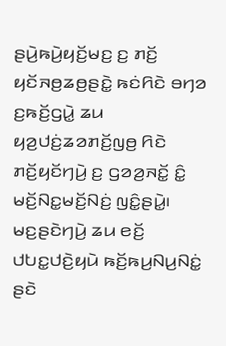ꤔꤣꤧ꤬ꤒꤣꤧ꤬ꤟꤢꤩ꤬ꤗꤢ꤬ ꤢ꤬ ꤊꤢꤩ꤬ ꤟꤢꤩꤏꤥ꤬ꤘꤥ꤬ꤔꤢꤧ꤭ ꤒꤢꤦꤖꤢꤧ ꤋꤚꤤ ꤢ꤬ꤒꤢꤩ꤬ꤞꤣꤧ꤭ ꤘꤣ ꤟꤤ꤬ꤓꤢꤦ꤬ꤘꤤꤊꤢꤩ꤬ꤜꤥ꤬ ꤖꤢꤧ ꤊꤢꤩ꤬ꤟꤢꤩꤚꤣꤧ꤬ ꤢ꤬ ꤞꤤꤤ꤬ꤏꤢꤩ꤭ ꤢꤨ꤭ ꤗꤢꤩ꤬ꤡꤢ꤭ꤗꤢꤩ꤬ꤡꤢꤦ꤬ ꤜꤢꤨ꤭ꤔꤣꤧ꤭꤯
ꤗꤢ꤬ꤔꤢꤧꤚꤣꤧ꤬ ꤘꤣ ꤕꤢꤩ꤬ ꤓꤝꤢ꤭ꤓꤢꤧ꤬ꤟꤣꤧ ꤒꤢꤩ꤬ꤒꤣ꤬ꤡꤣ꤬ꤡꤢꤦ꤭ ꤔꤢꤧ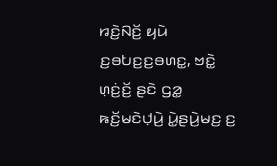ꤙꤢꤧ꤬ꤡꤢꤩ꤬ ꤟꤣꤧ ꤢ꤬ꤋꤝꤢ꤬ꤢ꤬ꤋꤛꤢ꤭, ꤠꤢꤧ꤭ ꤛ꤫ꤢꤦ꤬ꤢꤩ꤬ ꤔꤢꤧ ꤞꤤ꤭ ꤒꤢꤩ꤬ꤗꤢꤧꤓ꤫ꤣꤧ꤬ ꤣꤧ꤭ꤔꤣꤧ꤬ꤗꤢ꤬ ꤢ꤬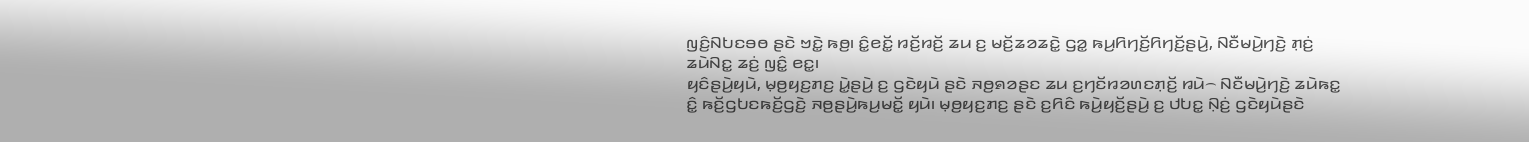ꤜꤢꤨ꤬ꤡꤝꤢꤋꤥ ꤔꤢꤧ ꤠꤢꤧ꤭ ꤒꤥ꤬꤯ ꤢꤨ꤭ꤕꤢꤩ꤭ ꤙꤢꤩ꤬ꤙꤢꤩ꤬ ꤘꤣ ꤢ꤬ ꤗꤢꤩ꤬ꤘꤤꤘꤢꤧ꤭ ꤞꤤ꤭ ꤒꤣ꤬ꤖꤚꤢꤩ꤬ꤖꤚꤢꤩ꤬ꤔꤣꤧ꤬, ꤡꤢꤪꤗꤣꤧ꤬ꤚꤢꤧ꤬ ꤊ꤫ꤢꤦ꤬ ꤘꤣꤧꤡꤢ꤭ ꤘꤢꤦ꤬ ꤜꤢꤨ꤭ ꤕꤢ꤭꤯
ꤟꤢꤨꤔꤣꤧ꤬ꤟꤣꤧ, ꤗ꤫ꤥ꤬ꤟꤢ꤬ꤊꤢ꤬ ꤣꤧ꤭ꤔꤣꤧ꤬ ꤢ꤬ ꤞꤢꤧꤟꤣꤧ ꤔꤢꤧ ꤏꤥ꤬ꤎꤤꤔꤢ ꤘꤣ ꤢ꤬ꤚꤢꤩꤙꤤꤛꤢꤊ꤫ꤢꤩ꤬ ꤙꤣꤧ꤮ ꤡꤢꤪꤗꤣꤧ꤬ꤚꤢꤧ꤬ ꤘꤣꤧꤒꤢ꤭ ꤢꤨ꤭ ꤒꤢꤩ꤬ꤞꤝꤢꤒꤢꤩ꤬ꤞꤢꤧ꤬ ꤏꤥ꤬ꤔꤣꤧ꤬ꤒꤣ꤬ꤗꤢꤩ꤭ ꤟꤣꤧ꤯ ꤗ꤫ꤥ꤬ꤟꤢ꤬ꤊꤢ꤬ ꤔꤢꤧ ꤢ꤬ꤖꤢꤨ ꤒꤣꤧ꤬ꤟꤢꤩ꤬ꤔꤣꤧ꤬ ꤢ꤬ ꤓꤝꤢ꤭ ꤡ꤫ꤢꤦ꤬ ꤞꤢꤧꤟꤣꤧꤔꤢꤧ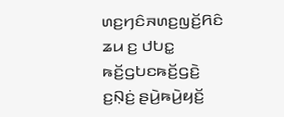ꤛꤢ꤬ꤚꤢꤨꤏꤛꤢ꤬ꤜꤢꤩ꤬ꤖꤢꤨ ꤘꤣ ꤢ꤬ ꤓꤝꤢ꤭ ꤒꤢꤩ꤬ꤞꤝꤢꤒꤢꤩ꤬ꤞꤢꤧ꤬ ꤢ꤬ꤡ꤫ꤢꤦ꤬ ꤔꤣꤧ꤬ꤒꤣꤧ꤬ꤟꤢꤩ꤬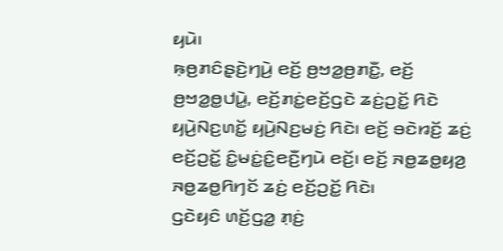ꤟꤣꤧ꤯
ꤒ꤫ꤥ꤬ꤊꤢꤨꤔ꤫ꤢꤧ꤬ꤚꤣꤧ꤬ ꤕꤢꤩ꤬ ꤥ꤬ꤠꤤ꤭ꤥ꤬ꤊꤢꤪ꤭, ꤕꤢꤩ꤬ ꤥ꤬ꤠꤤ꤭ꤥ꤭ꤓꤣꤧ꤭, ꤕꤢꤩ꤬ꤊꤢꤦ꤭ꤕꤢꤩ꤬ꤞꤢꤧ ꤘꤢꤦ꤬ꤑꤢꤩ꤭ ꤖꤢꤧ ꤟꤣꤧ꤬ꤡꤢ꤬ꤛꤢꤩ꤭ ꤟꤣꤧ꤬ꤡꤢ꤬ꤗꤢꤦ꤬ ꤖꤢꤧ꤯ ꤕꤢꤩ꤬ ꤋꤢꤧꤙꤢꤩ꤬ ꤘꤢꤦ꤬ ꤕꤢꤩ꤬ꤑꤢꤩ꤭ ꤢꤨ꤭ꤗꤢꤦ꤭ꤢꤨ꤭ꤕꤢꤪ꤬ꤚꤣꤧ ꤕꤢꤩ꤬꤯ ꤕꤢꤩ꤬ ꤏꤥ꤭ꤘꤥ꤭ꤟꤤ꤬ ꤏꤥ꤭ꤘꤥ꤭ꤖꤚꤢꤩ ꤘꤢꤦ꤬ ꤕꤢꤩ꤬ꤑꤢꤩ꤭ ꤖꤢꤧ꤯
ꤞꤢꤧꤟꤢꤨ ꤛꤢꤩ꤬ꤞꤤ꤭ ꤊ꤫ꤢꤦ꤬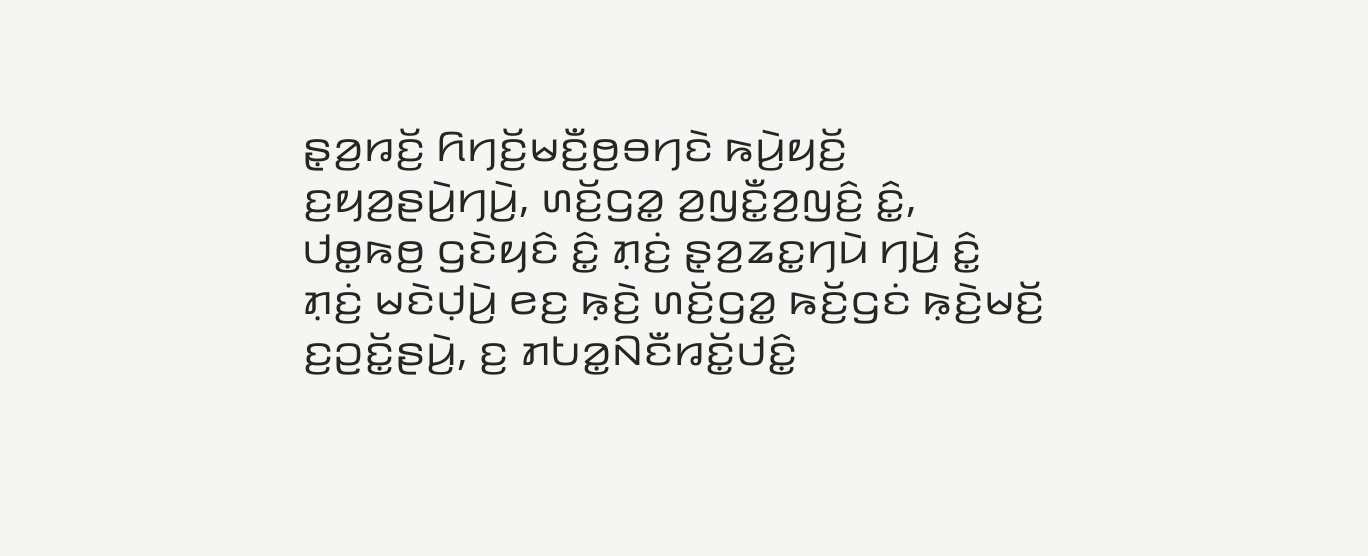ꤔ꤫ꤤ꤬ꤙꤢꤩ꤬ ꤖꤚꤢꤩ꤬ꤗꤢꤪ꤬ꤥ꤬ꤋꤚꤢꤧ ꤒꤣꤧ꤬ꤟꤢꤩ꤬ ꤢ꤬ꤟꤤ꤬ꤔꤣꤧ꤬ꤚꤣꤧ꤬, ꤛꤢꤩ꤬ꤞꤤ꤭ ꤤ꤬ꤜꤢꤪ꤭ꤤ꤬ꤜꤢꤨ꤬ ꤢꤨ꤭, ꤓꤥ꤭ꤒꤥ꤬ ꤞꤢꤧꤟꤢꤨ ꤢꤨ꤭ ꤊ꤫ꤢꤦ꤬ ꤔ꤫ꤤ꤬ꤘꤢ꤭ꤚꤣꤧ ꤚꤣꤧ꤬ ꤢꤨ꤭ ꤊ꤫ꤢꤦ꤬ ꤗꤢꤧꤓ꤫ꤣꤧ꤬ ꤕꤢ꤬ ꤒ꤫ꤢꤧ꤬ ꤛꤢꤩ꤬ꤞꤤ꤭ ꤒꤢꤩ꤬ꤞꤢꤦ ꤒ꤫ꤢꤧ꤬ꤗꤢꤩ꤬ ꤢ꤬ꤑꤢꤩ꤭ꤔꤣꤧ꤬, ꤢ꤬ ꤊꤝꤤ꤭ꤡꤢꤪꤙꤢꤩ꤭ꤓꤢꤨ꤭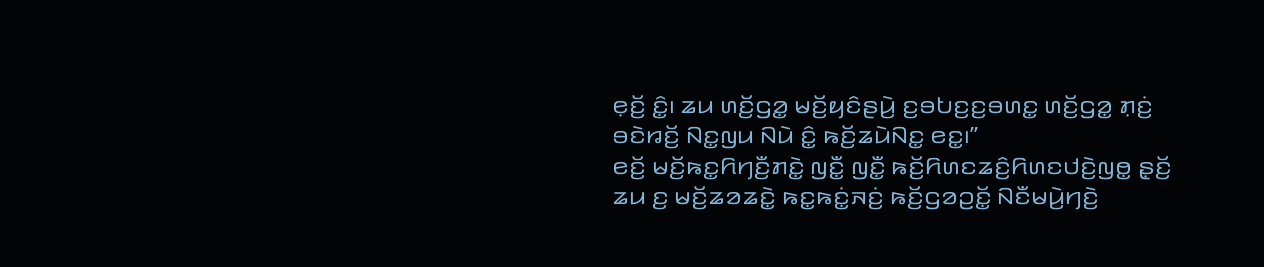ꤕ꤫ꤢꤩ꤬ ꤢꤨ꤭꤯ ꤘꤣ ꤛꤢꤩ꤬ꤞꤤ꤭ ꤗꤢꤩ꤬ꤟꤢꤨꤔꤣꤧ꤬ ꤢ꤬ꤋꤝꤢ꤬ꤢ꤬ꤋꤛꤢ꤭ ꤛꤢꤩ꤬ꤞꤤ꤭ ꤊ꤫ꤢꤦ꤬ ꤋꤢꤧꤙꤢꤩ꤬ ꤡꤢ꤭ꤜꤣ ꤡꤣꤧ ꤢꤨ꤭ ꤒꤢꤩ꤬ꤘꤣꤧꤡꤢ꤭ ꤕꤢ꤭꤯”
ꤕꤢꤩ꤬ ꤗꤢꤩ꤬ꤒꤢ꤭ꤖꤚꤢꤪ꤬ꤊꤢꤧ꤭ ꤜꤢꤪ꤭ ꤜꤢꤪ꤭ ꤒꤢꤩ꤬ꤖꤛꤢꤘꤢꤨ꤬ꤖꤛꤢꤓꤢꤧ꤬ꤜꤥ꤭ ꤔ꤫ꤢꤩ꤬ ꤘꤣ ꤢ꤬ ꤗꤢꤩ꤬ꤘꤤꤘꤢꤧ꤭ ꤒꤢ꤭ꤒꤢꤦ꤭ꤏꤢꤦ꤬ ꤒꤢꤩ꤬ꤞꤤꤑꤢꤩ꤭ ꤡꤢꤪꤗꤣꤧ꤬ꤚꤢꤧ꤬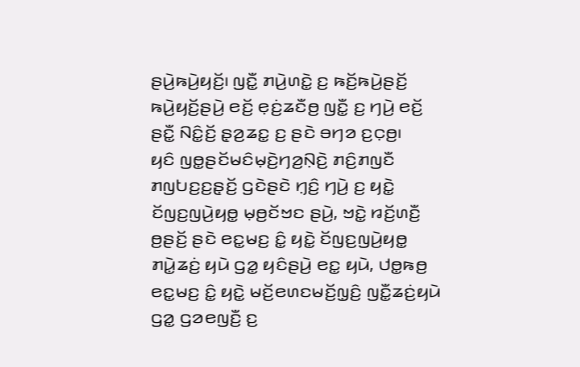ꤔꤣꤧ꤬ꤒꤣꤧ꤬ꤟꤢꤩ꤬꤯ ꤜꤢꤪ꤭ ꤊꤣꤧ꤬ꤛꤢꤧ꤭ ꤢ꤬ ꤒꤢꤩ꤬ꤒꤣꤧ꤬ꤔꤢꤩ꤬ ꤒꤣꤧ꤬ꤟꤢꤩ꤬ꤔꤣꤧ꤬ ꤕꤢꤩ꤬ ꤕ꤫ꤢꤦ꤬ꤘꤢꤪꤥ꤬ ꤜꤢꤪ꤭ ꤢ꤬ ꤚꤣꤧ꤬ ꤕꤢꤩ꤬ ꤔꤢꤪ꤭ ꤡꤢꤨ꤭ꤢꤩ꤬ ꤔ꤫ꤤ꤬ꤘꤢ꤭ ꤢ꤬ ꤔꤢꤧ ꤋꤚꤤ ꤢ꤬ꤍ꤫ꤥ꤬꤯
ꤟꤢꤨ ꤜꤥ꤭ꤔꤢꤩꤗꤢꤨꤗ꤫ꤢꤧ꤬ꤚꤤ꤬ꤡ꤫ꤢꤧ꤬ ꤊꤢꤨ꤬ꤊꤜꤢꤪ ꤊꤜꤝꤢ꤬ꤢ꤬ꤔ꤫ꤢꤩ꤬ ꤞꤢꤧꤔꤢꤧ ꤚ꤫ꤢꤨ꤬ ꤚꤣꤧ꤬ ꤢ꤬ ꤟꤢꤧ꤭ ꤢꤩꤜꤢ꤬ꤜꤣꤧ꤬ꤟꤥ꤭ ꤗ꤫ꤥ꤬ꤢꤩꤠꤢ ꤔꤣꤧ꤬, ꤠꤢꤧ꤭ ꤙꤢꤩ꤬ꤛꤢꤪ꤬ ꤥ꤬ꤔꤢꤩ꤬ ꤔꤢꤧ ꤕꤢ꤭ꤗꤢ꤬ ꤢꤨ꤭ ꤟꤢꤧ꤭ ꤢꤩꤜꤢ꤬ꤜꤣꤧ꤬ꤟꤥ꤭ ꤊꤣꤧ꤭ꤘꤢꤦ꤬ ꤟꤣꤧ ꤞꤤ꤭ ꤟꤢꤨꤔꤣꤧ꤬ ꤕꤢ꤭ ꤟꤣꤧ, ꤓꤥ꤭ꤒꤥ꤬ ꤕꤢ꤭ꤗꤢ꤬ ꤢꤨ꤭ ꤟꤢꤧ꤭ ꤗꤢꤩ꤬ꤕꤛꤢꤗꤢꤩ꤬ꤜ꤫ꤢꤨ꤬ ꤜꤢꤪ꤭ꤘꤢꤦ꤬ꤟꤣꤧ ꤞꤤ꤭ ꤞꤤꤕꤜꤢꤪ꤬ ꤢ꤬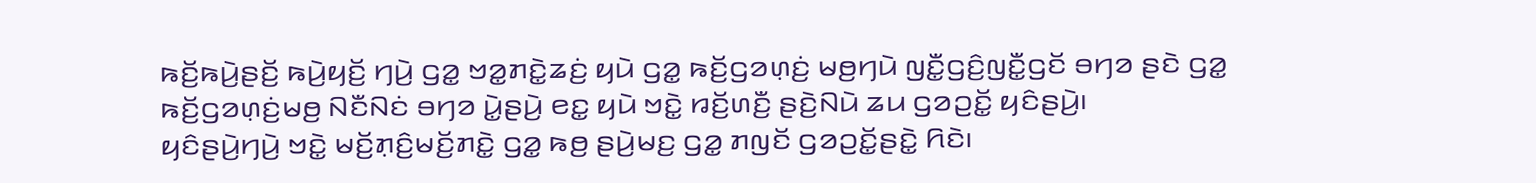ꤒꤢꤩ꤬ꤒꤣꤧ꤬ꤔꤢꤩ꤬ ꤒꤣꤧ꤬ꤟꤢꤩ꤬ ꤚꤣꤧ꤬ ꤞꤤ꤭ ꤠꤤ꤭ꤊꤢꤧ꤭ꤘꤢꤦ꤬ ꤟꤣꤧ ꤞꤤ꤭ ꤒꤢꤩ꤬ꤞꤤꤛ꤫ꤢꤦ꤬ ꤗꤥ꤬ꤚꤣꤧ ꤜꤢꤪ꤭ꤞꤢꤨ꤬ꤜꤢꤪ꤭ꤞꤢꤩ ꤋꤚꤤ ꤔꤢꤧ ꤞꤤ꤭ ꤒꤢꤩ꤬ꤞꤤꤛ꤫ꤢꤦ꤬ꤗꤥ꤬ ꤡꤢꤪꤡꤢꤦ ꤋꤚꤤ ꤣꤧ꤭ꤔꤣꤧ꤬ ꤕꤢ꤭ ꤟꤣꤧ ꤠꤢꤧ꤭ ꤙꤢꤩ꤬ꤛꤢꤪ꤬ ꤔꤢꤧ꤬ꤡꤣꤧ ꤘꤣ ꤞꤤꤑꤢꤩ꤭ ꤟꤢꤨꤔꤣꤧ꤬꤯
ꤟꤢꤨꤔꤣꤧ꤬ꤚꤣꤧ꤬ ꤠꤢꤧ꤭ ꤗꤢꤩ꤬ꤊ꤫ꤢꤨ꤬ꤗꤢꤩ꤬ꤊꤢꤧ꤭ ꤞꤤ꤭ ꤒꤥ꤬ ꤔꤣꤧ꤬ꤗꤢ꤬ ꤞꤤ꤭ ꤊꤜꤢꤩ ꤞꤤꤑꤢꤩ꤭ꤔꤢꤧ꤭ ꤖꤢꤧ꤯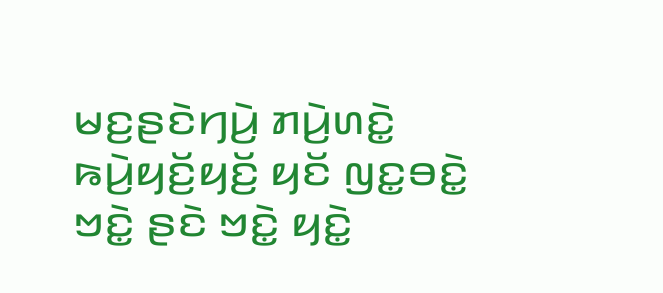ꤗꤢ꤬ꤔꤢꤧꤚꤣꤧ꤬ ꤊꤣꤧ꤬ꤛꤢꤧ꤭ ꤒꤣꤧ꤬ꤟꤢꤩ꤬ꤟꤢꤩ꤬ ꤟꤢꤩ ꤜꤢ꤭ꤋꤢꤧ꤭ ꤠꤢꤧ꤭ ꤔꤢꤧ ꤠꤢꤧ꤭ ꤟꤢꤧ꤭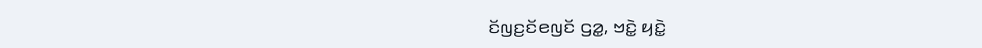ꤢꤩꤜꤢ꤬ꤢꤩꤕꤜꤢꤩ ꤞꤤ꤭, ꤠꤢꤧ꤭ ꤟꤢꤧ꤭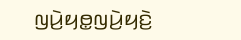ꤜꤣꤧ꤬ꤟꤥ꤭ꤜꤣꤧ꤬ꤟꤢꤧ꤬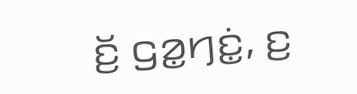ꤢꤩ꤬ ꤞꤤ꤭ꤚꤢꤦ꤭, ꤢ꤬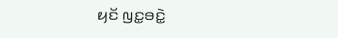ꤟꤢꤩ ꤜꤢ꤭ꤋꤢꤧ꤭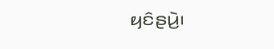ꤟꤢꤨꤔꤣꤧ꤬꤯